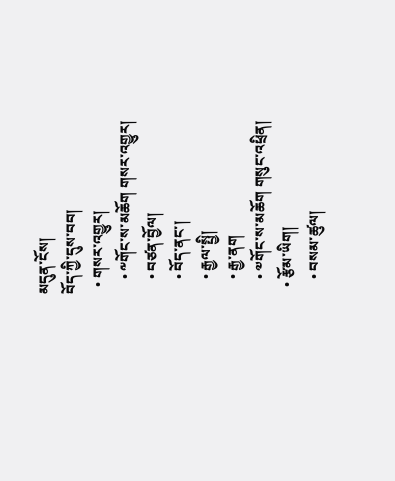མདུན་ངོས།
བོད་ཀྱི་དུས་བབ།
  • གསར་འགྱུར།
    • ༸གོང་ས་མཆོག གསར་འགྱུར།
    • བཙན་བྱོལ།
    • བོད་ནང་།
    • རྒྱལ་སྤྱི།
    • རྒྱ་ནག
    • ༧གོང་ས་མཆོག གསུང་འཕྲིན།
  • རྩོམ་ཡིག།
    • བསམ་ཚུལ།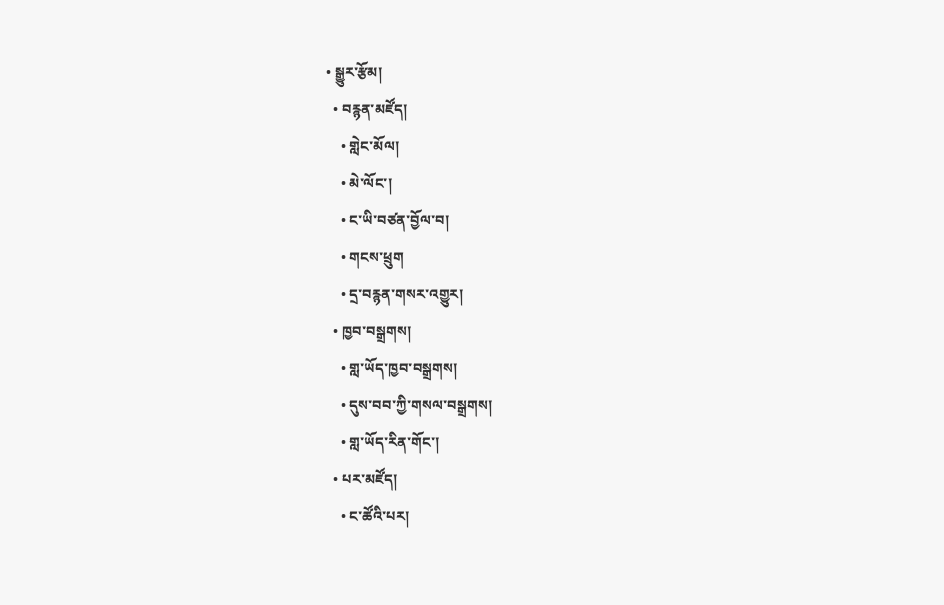• སྒྱུར་རྩོམ།
  • བརྙན་མཛོད།
    • གླེང་མོལ།
    • མེ་ལོང་།
    • ང་ཡི་བཙན་བྱོལ་བ།
    • གངས་ཕྲུག
    • དྲ་བརྙན་གསར་འགྱུར།
  • ཁྱབ་བསྒྲགས།
    • གླ་ཡོད་ཁྱབ་བསྒྲགས།
    • དུས་བབ་ཀྱི་གསལ་བསྒྲགས།
    • གླ་ཡོད་རིན་གོང་།
  • པར་མཛོད།
    • ང་ཚོའི་པར།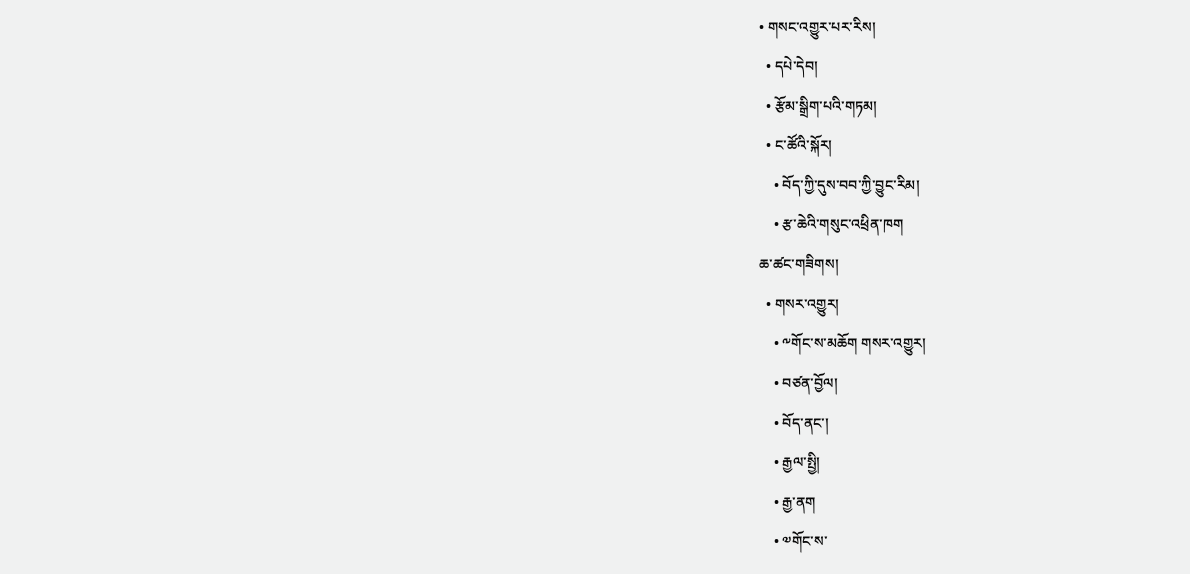• གསང་འགྱུར་པར་རིས།
  • དཔེ་དེབ།
  • རྩོམ་སྒྲིག་པའི་གཏམ།
  • ང་ཚོའི་སྐོར།
    • བོད་ཀྱི་དུས་བབ་ཀྱི་བྱུང་རིམ།
    • རྩ་ཆེའི་གསུང་འཕྲིན་ཁག
ཆ་ཚང་གཟིགས།
  • གསར་འགྱུར།
    • ༸གོང་ས་མཆོག གསར་འགྱུར།
    • བཙན་བྱོལ།
    • བོད་ནང་།
    • རྒྱལ་སྤྱི།
    • རྒྱ་ནག
    • ༧གོང་ས་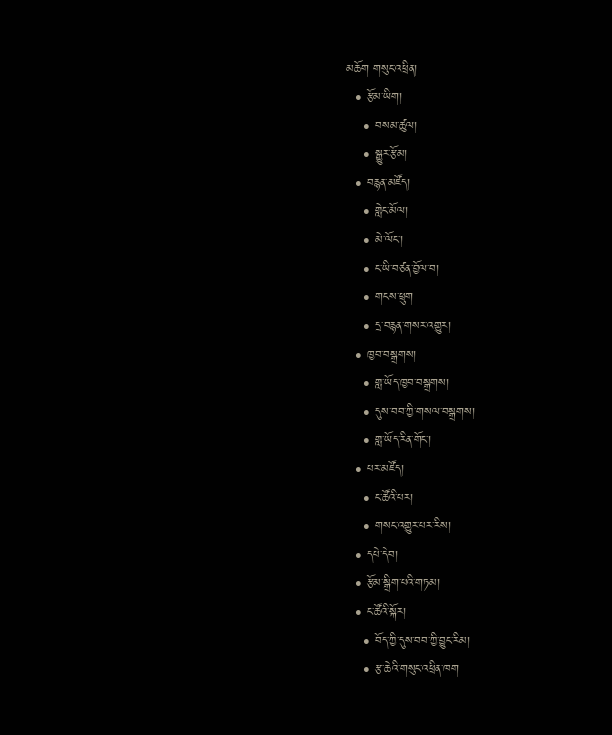མཆོག གསུང་འཕྲིན།
  • རྩོམ་ཡིག།
    • བསམ་ཚུལ།
    • སྒྱུར་རྩོམ།
  • བརྙན་མཛོད།
    • གླེང་མོལ།
    • མེ་ལོང་།
    • ང་ཡི་བཙན་བྱོལ་བ།
    • གངས་ཕྲུག
    • དྲ་བརྙན་གསར་འགྱུར།
  • ཁྱབ་བསྒྲགས།
    • གླ་ཡོད་ཁྱབ་བསྒྲགས།
    • དུས་བབ་ཀྱི་གསལ་བསྒྲགས།
    • གླ་ཡོད་རིན་གོང་།
  • པར་མཛོད།
    • ང་ཚོའི་པར།
    • གསང་འགྱུར་པར་རིས།
  • དཔེ་དེབ།
  • རྩོམ་སྒྲིག་པའི་གཏམ།
  • ང་ཚོའི་སྐོར།
    • བོད་ཀྱི་དུས་བབ་ཀྱི་བྱུང་རིམ།
    • རྩ་ཆེའི་གསུང་འཕྲིན་ཁག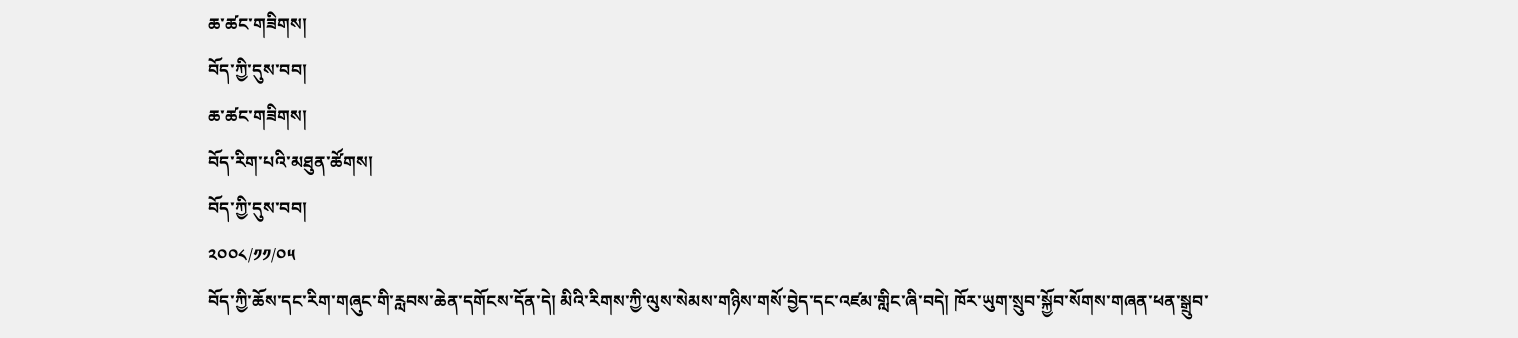ཆ་ཚང་གཟིགས།
བོད་ཀྱི་དུས་བབ།
ཆ་ཚང་གཟིགས།
བོད་རིག་པའི་མཐུན་ཚོགས།
བོད་ཀྱི་དུས་བབ།
༢༠༠༨/༡༡/༠༥
བོད་ཀྱི་ཆོས་དང་རིག་གཞུང་གི་རླབས་ཆེན་དགོངས་དོན་དེ། མིའི་རིགས་ཀྱི་ལུས་སེམས་གཉིས་གསོ་བྱེད་དང་འཛམ་གླིང་ཞི་བདེ། ཁོར་ཡུག་སྲུབ་སྐྱོབ་སོགས་གཞན་ཕན་སྒྲུབ་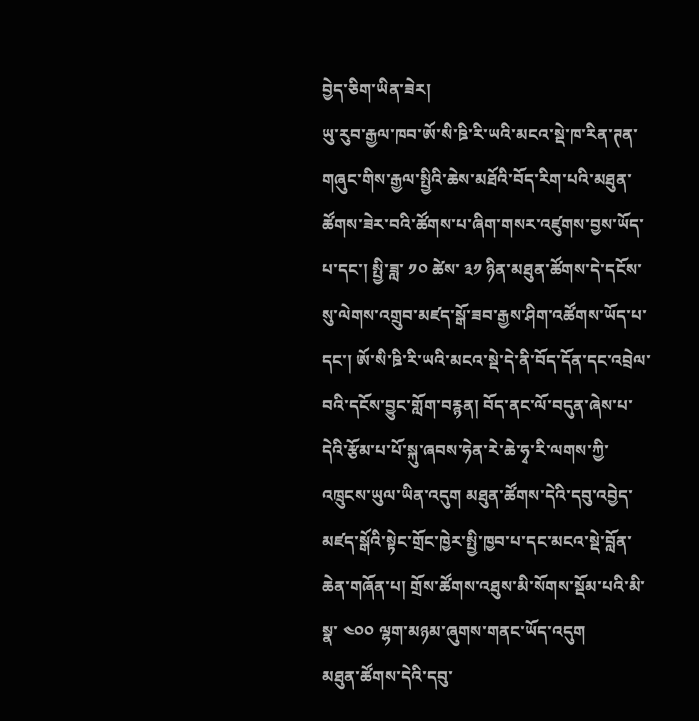བྱེད་ཅིག་ཡིན་ཟེར།
ཡུ་རུབ་རྒྱལ་ཁབ་ཨོ་སི་ཋི་རི་ཡའི་མངའ་སྡེ་ཁ་རིན་ཊན་གཞུང་གིས་རྒྱལ་སྤྱིའི་ཆེས་མཐོའི་བོད་རིག་པའི་མཐུན་ཚོགས་ཟེར་བའི་ཚོགས་པ་ཞིག་གསར་འཛུགས་བྱས་ཡོད་པ་དང་། སྤྱི་ཟླ་ ༡༠ ཚེས་ ༣༡ ཉིན་མཐུན་ཚོགས་དེ་དངོས་སུ་ལེགས་འགྲུབ་མཛད་སྒོ་ཟབ་རྒྱས་ཤིག་འཚོགས་ཡོད་པ་དང་། ཨོ་སི་ཋི་རི་ཡའི་མངའ་སྡེ་དེ་ནི་བོད་དོན་དང་འབྲེལ་བའི་དངོས་བྱུང་གློག་བརྙན། བོད་ནང་ལོ་བདུན་ཞེས་པ་དེའི་རྩོམ་པ་པོ་སྐུ་ཞབས་ཧེན་རེ་ཆེ་ཧྭ་རི་ལགས་ཀྱི་འཁྲུངས་ཡུལ་ཡིན་འདུག མཐུན་ཚོགས་དེའི་དབུ་འབྱེད་མཛད་སྒོའི་སྟེང་གྲོང་ཁྱེར་སྤྱི་ཁྱབ་པ་དང་མངའ་སྡེ་བློན་ཆེན་གཞོན་པ། གྲོས་ཚོགས་འཐུས་མི་སོགས་སྡོམ་པའི་མི་སྣ་ ༤༠༠ ལྷག་མཉམ་ཞུགས་གནང་ཡོད་འདུག
མཐུན་ཚོགས་དེའི་དབུ་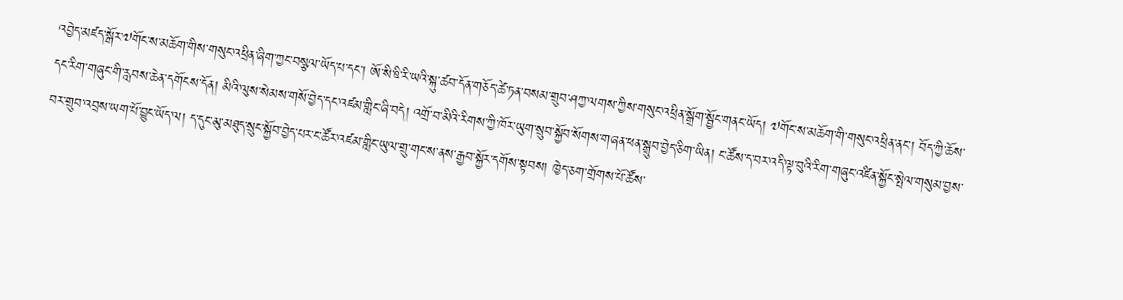འབྱེད་མཛད་སྒོར་༧གོང་ས་མཆོག་གིས་གསུང་འཕྲིན་ཞིག་ཀྱང་བསྩལ་ཡོད་པ་དང་། ཨོ་སི་ཋི་རི་ཡའི་སྐུ་ཚབ་དོན་གཅོད་ཚེ་ཏན་བསམ་གྲུབ་ཤཀྱ་ལགས་ཀྱིས་གསུང་འཕྲིན་སྒྲོག་སྦྱོང་གནང་ཡོད། ༧གོང་ས་མཆོག་གི་གསུང་འཕྲིན་ནང་། བོད་ཀྱི་ཆོས་དང་རིག་གཞུང་གི་རླབས་ཆེན་དགོངས་དོན། མིའི་ལུས་སེམས་གསོ་བྱེད་དང་འཛམ་གླིང་ཞི་བདེ། འགྲོ་བ་མིའི་རིགས་ཀྱི་ཁོར་ཡུག་སྲུབ་སྐྱོབ་སོགས་གཞན་ཕན་སྒྲུབ་བྱེད་ཅིག་ཡིན། ང་ཚོས་ད་བར་འདི་ལྟ་བུའི་རིག་གཞུང་འཛིན་སྐྱོང་སྤེལ་གསུམ་བྱས་བར་གྲུབ་འབྲས་ཡག་པོ་བྱུང་ཡོད་ལ། ད་དུང་མུ་མཐུད་སྲུང་སྐྱོབ་བྱེད་པར་ང་ཚོར་འཛམ་གླིང་ཡུལ་གྲུ་གང་ས་ནས་རྒྱབ་སྐྱོར་དགོས་སྟབས། ཁྱེད་ཅག་གྲོགས་པོ་ཚོས་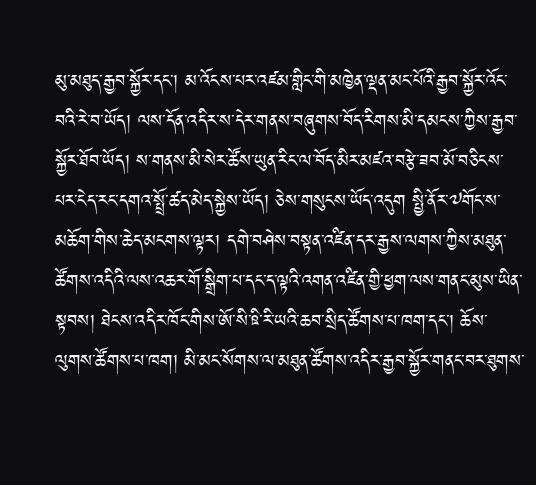མུ་མཐུད་རྒྱབ་སྐྱོར་དང་། མ་འོངས་པར་འཛམ་གླིང་གི་མཁྱེན་ལྡན་མང་པོའི་རྒྱབ་སྐྱོར་འོང་བའི་རེ་བ་ཡོད། ལས་དོན་འདིར་ས་དེར་གནས་བཞུགས་བོད་རིགས་མི་དམངས་ཀྱིས་རྒྱབ་སྐྱོར་ཐོབ་ཡོད། ས་གནས་མི་སེར་ཚོས་ཡུན་རིང་ལ་བོད་མིར་མཛའ་བརྩེ་ཟབ་མོ་བཅིངས་པར་ངེད་རང་དགའ་སྤྲོ་ཚད་མེད་སྐྱེས་ཡོད། ཅེས་གསུངས་ཡོད་འདུག སྤྱི་ནོར་༧གོང་ས་མཆོག་གིས་ཆེད་མངགས་ལྟར། དགེ་བཤེས་བསྟན་འཛིན་དར་རྒྱས་ལགས་ཀྱིས་མཐུན་ཚོགས་འདིའི་ལས་འཆར་གོ་སྒྲིག་པ་དང་ད་ལྟའི་འགན་འཛིན་གྱི་ཕྱག་ལས་གནང་མུས་ཡིན་སྟབས། ཐེངས་འདིར་ཁོང་གིས་ཨོ་སི་ཋི་རི་ཡའི་ཆབ་སྲིད་ཚོགས་པ་ཁག་དང་། ཆོས་ལུགས་ཚོགས་པ་ཁག། མི་མང་སོགས་ལ་མཐུན་ཚོགས་འདིར་རྒྱབ་སྐྱོར་གནང་བར་ཐུགས་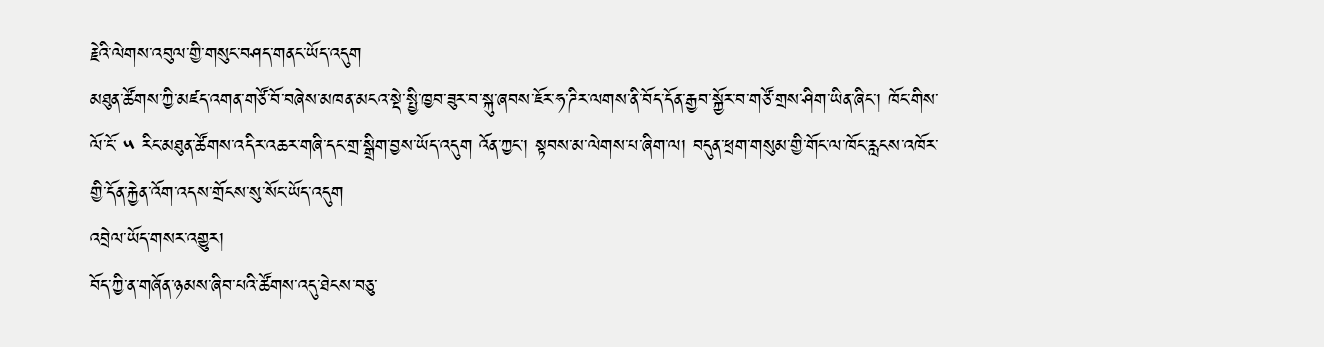རྗེའི་ལེགས་འབུལ་གྱི་གསུང་བཤད་གནང་ཡོད་འདུག
མཐུན་ཚོགས་ཀྱི་མཛད་འགན་གཙོ་བོ་བཞེས་མཁན་མངའ་སྡེ་སྤྱི་ཁྱབ་ཟུར་བ་སྐུ་ཞབས་ཇོར་ཧ་ཌིར་ལགས་ནི་བོད་དོན་རྒྱབ་སྐྱོར་བ་གཙོ་གྲས་ཤིག་ཡིན་ཞིང་། ཁོང་གིས་ལོ་ངོ་ ༥ རིང་མཐུན་ཚོགས་འདིར་འཆར་གཞི་དང་གྲ་སྒྲིག་བྱས་ཡོད་འདུག འོན་ཀྱང་། སྟབས་མ་ལེགས་པ་ཞིག་ལ། བདུན་ཕྲག་གསུམ་གྱི་གོང་ལ་ཁོང་རླངས་འཁོར་གྱི་དོན་རྐྱེན་འོག་འདས་གྲོངས་སུ་སོང་ཡོད་འདུག
འབྲེལ་ཡོད་གསར་འགྱུར།
བོད་ཀྱི་ན་གཞོན་ཉམས་ཞིབ་པའི་ཚོགས་འདུ་ཐེངས་བཅུ་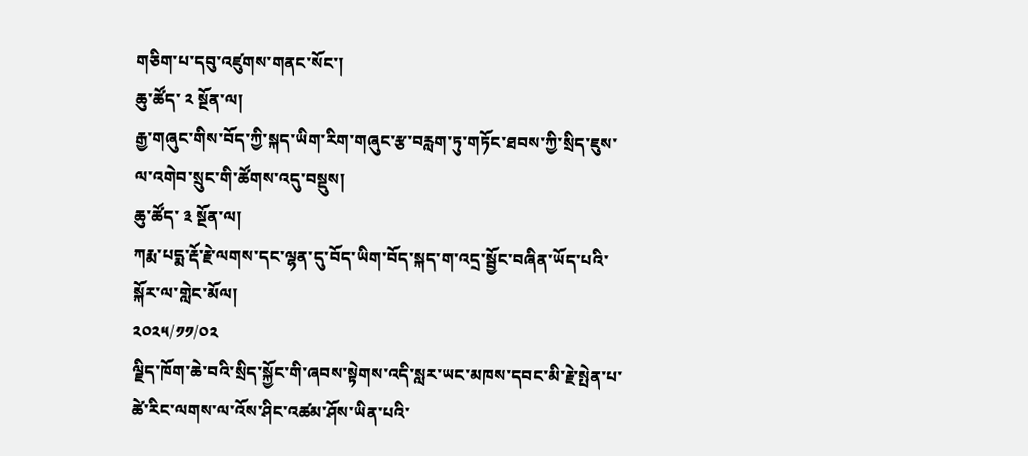གཅིག་པ་དབུ་འཛུགས་གནང་སོང་།
ཆུ་ཚོད་ ༢ སྔོན་ལ།
རྒྱ་གཞུང་གིས་བོད་ཀྱི་སྐད་ཡིག་རིག་གཞུང་རྩ་བརླག་ཏུ་གཏོང་ཐབས་ཀྱི་སྲིད་ཇུས་ལ་འགེབ་སྲུང་གི་ཚོགས་འདུ་བསྡུས།
ཆུ་ཚོད་ ༣ སྔོན་ལ།
ཀརྨ་པདྨ་རྡོ་རྗེ་ལགས་དང་ལྷན་དུ་བོད་ཡིག་བོད་སྐད་ག་འདྲ་སྦྱོང་བཞིན་ཡོད་པའི་སྐོར་ལ་གླེང་མོལ།
༢༠༢༥/༡༡/༠༢
ལྗིད་ཁོག་ཆེ་བའི་སྲིད་སྐྱོང་གི་ཞབས་སྟེགས་འདི་སླར་ཡང་མཁས་དབང་མི་རྗེ་སྤེན་པ་ཚེ་རིང་ལགས་ལ་འོས་ཤིང་འཚམ་ཤོས་ཡིན་པའི་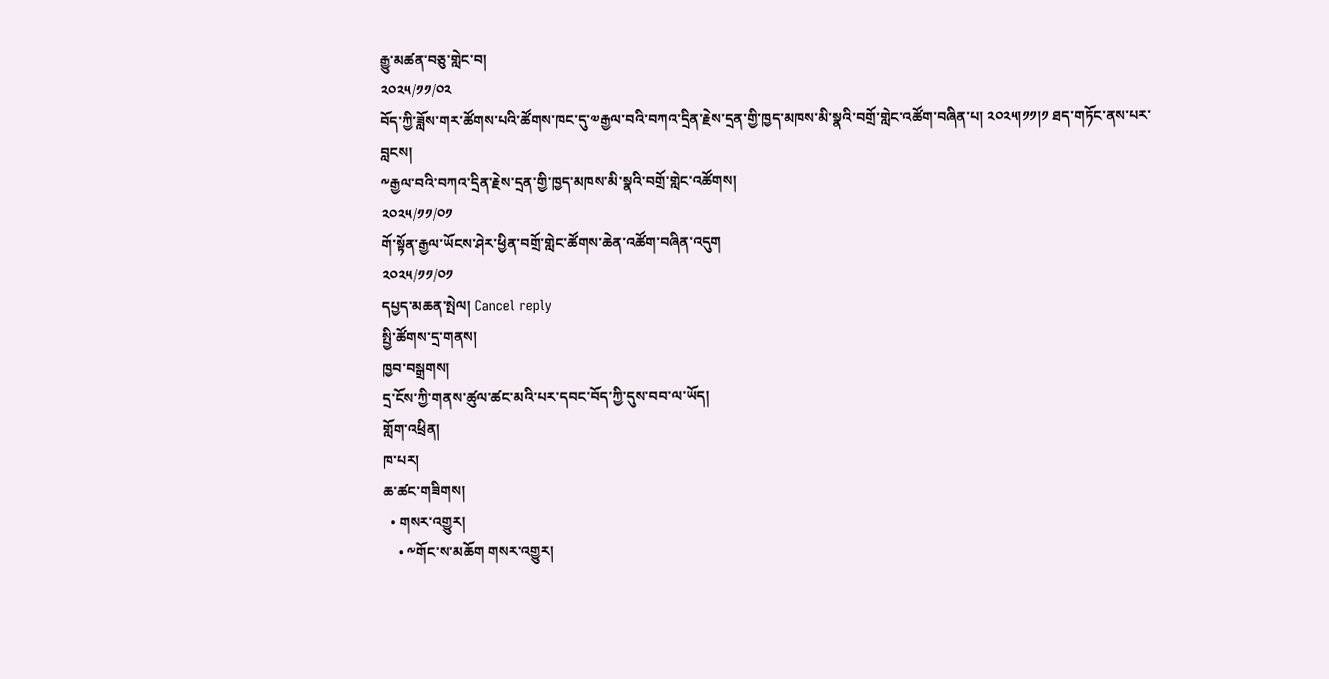རྒྱུ་མཚན་བཅུ་གླེང་བ།
༢༠༢༥/༡༡/༠༢
བོད་ཀྱི་ཟློས་གར་ཚོགས་པའི་ཚོགས་ཁང་དུ་༧རྒྱལ་བའི་བཀའ་དྲིན་རྗེས་དྲན་གྱི་ཁྱད་མཁས་མི་སྣའི་བགྲོ་གླེང་འཚོག་བཞིན་པ། ༢༠༢༥།༡༡།༡ ཐད་གཏོང་ནས་པར་བླངས།
༸རྒྱལ་བའི་བཀའ་དྲིན་རྗེས་དྲན་གྱི་ཁྱད་མཁས་མི་སྣའི་བགྲོ་གླེང་འཚོགས།
༢༠༢༥/༡༡/༠༡
གོ་སྟོན་རྒྱལ་ཡོངས་ཤེར་ཕྱིན་བགྲོ་གླེང་ཚོགས་ཆེན་འཚོག་བཞིན་འདུག
༢༠༢༥/༡༡/༠༡
དཔྱད་མཆན་སྤེལ། Cancel reply
སྤྱི་ཚོགས་དྲ་གནས།
ཁྱབ་བསྒྲགས།
དྲ་ངོས་ཀྱི་གནས་ཚུལ་ཚང་མའི་པར་དབང་བོད་ཀྱི་དུས་བབ་ལ་ཡོད།
གློག་འཕྲིན།
ཁ་པར།
ཆ་ཚང་གཟིགས།
  • གསར་འགྱུར།
    • ༸གོང་ས་མཆོག གསར་འགྱུར།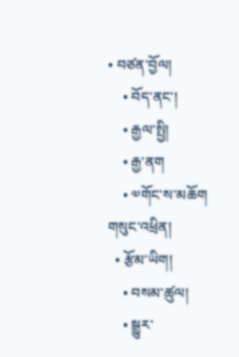• བཙན་བྱོལ།
    • བོད་ནང་།
    • རྒྱལ་སྤྱི།
    • རྒྱ་ནག
    • ༧གོང་ས་མཆོག གསུང་འཕྲིན།
  • རྩོམ་ཡིག།
    • བསམ་ཚུལ།
    • སྒྱུར་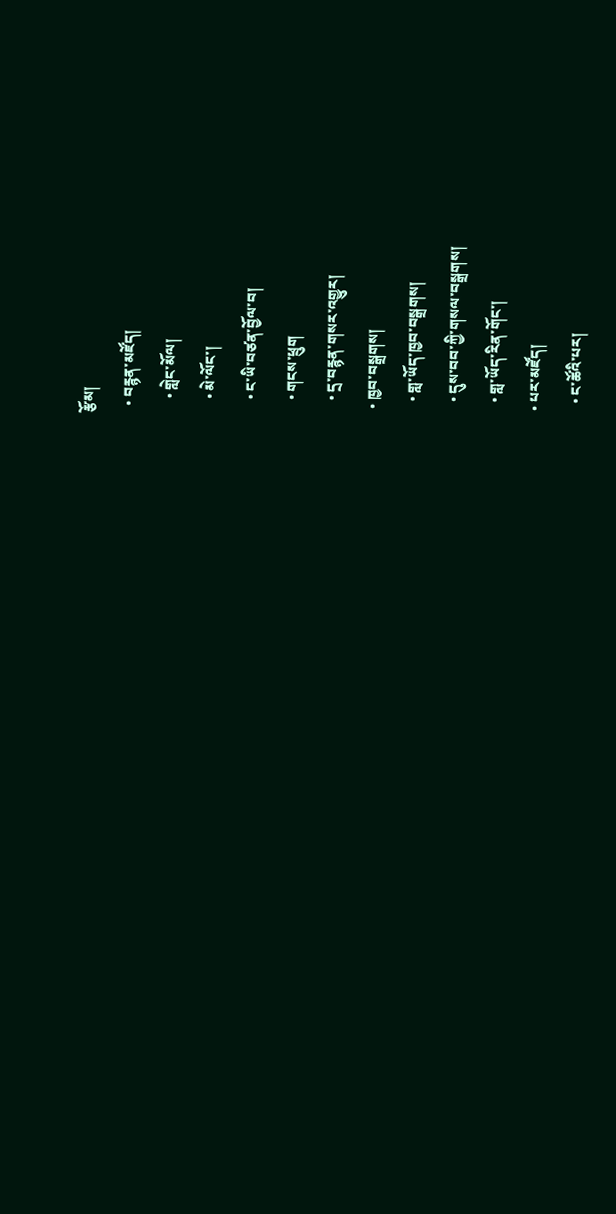རྩོམ།
  • བརྙན་མཛོད།
    • གླེང་མོལ།
    • མེ་ལོང་།
    • ང་ཡི་བཙན་བྱོལ་བ།
    • གངས་ཕྲུག
    • དྲ་བརྙན་གསར་འགྱུར།
  • ཁྱབ་བསྒྲགས།
    • གླ་ཡོད་ཁྱབ་བསྒྲགས།
    • དུས་བབ་ཀྱི་གསལ་བསྒྲགས།
    • གླ་ཡོད་རིན་གོང་།
  • པར་མཛོད།
    • ང་ཚོའི་པར།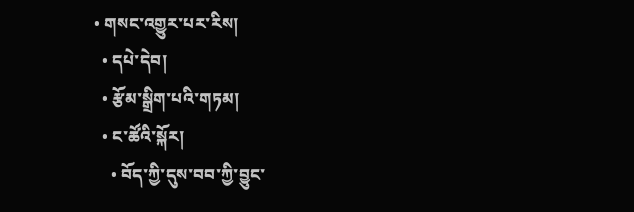• གསང་འགྱུར་པར་རིས།
  • དཔེ་དེབ།
  • རྩོམ་སྒྲིག་པའི་གཏམ།
  • ང་ཚོའི་སྐོར།
    • བོད་ཀྱི་དུས་བབ་ཀྱི་བྱུང་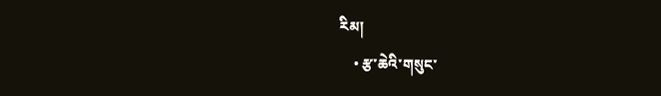རིམ།
    • རྩ་ཆེའི་གསུང་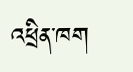འཕྲིན་ཁག